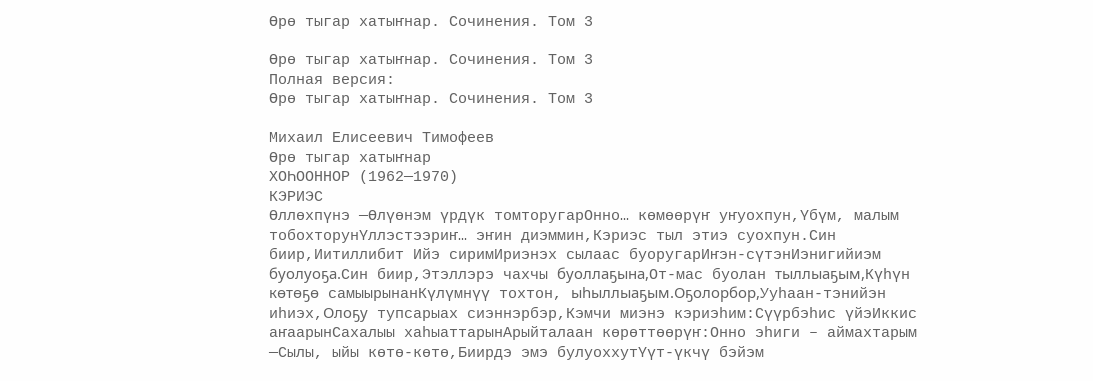Өрө тыгар хатыҥнар. Сочинения. Том 3

Өрө тыгар хатыҥнар. Сочинения. Том 3
Полная версия:
Өрө тыгар хатыҥнар. Сочинения. Том 3

Михаил Елисеевич Тимофеев
Өрө тыгар хатыҥнар
ХОҺООННОР (1962—1970)
КЭРИЭС
Өллөхпүнэ —Өлүөнэм үрдүк томторугарОнно… көмөөрүҥ уҥуохпун,Үбүм, малым тобохторунҮллэстээриҥ… эҥин диэммин,Кэриэс тыл этиэ суохпун.Син биир,Иитиллибит Ийэ сиримИриэнэх сылаас буоругарИҥэн-сүтэнИэнигийиэм буолуоҕа.Син биир,Этэллэрэ чахчы буоллаҕына,От-мас буолан тыллыаҕым,Күһүн көтөҕө самыырынанКүлүмнүү тохтон, ыһыллыаҕым.Оҕолорбор,Ууһаан-тэнийэн иһиэх,Олоҕу тупсарыах сиэннэрбэр,Кэмчи миэнэ кэриэһим:Сүүрбэһис үйэИккис аҥаарынСахалыы хаһыаттарынАрыйталаан көрөттөөрүҥ:Онно эһиги – аймахтарым —Сылы, ыйы көтө-көтө,Биирдэ эмэ булуоххутҮүт-үкчү бэйэм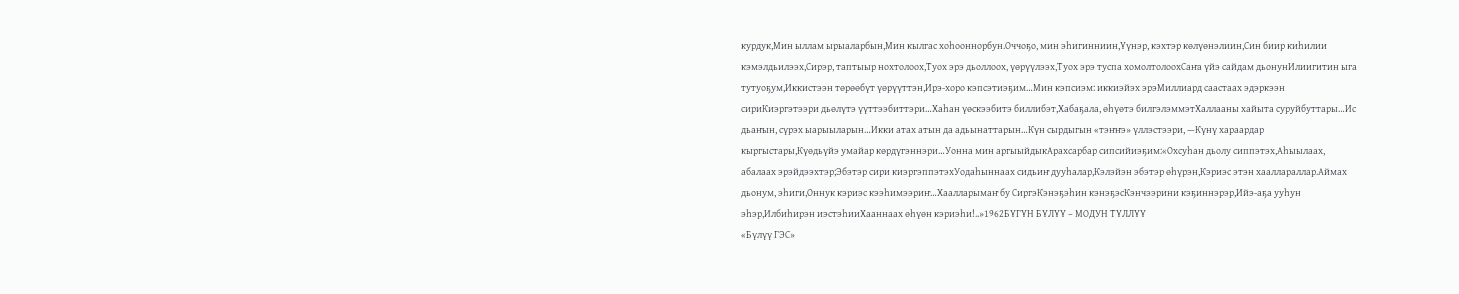курдук,Мин ыллам ырыаларбын,Мин кылгас хоһооннорбун.Оччоҕо, мин эһигинниин,Үүнэр, кэхтэр көлүөнэлиин,Син биир киһилии кэмэлдьилээх,Сирэр, таптыыр нохтолоох,Туох эрэ дьоллоох, үөрүүлээх,Туох эрэ туспа хомолтолоохСаҥа үйэ сайдам дьонунИлиигитин ыга тутуоҕум,Иккистээн төрөөбүт үөрүүттэн,Ирэ-хоро кэпсэтиэҕим…Мин кэпсиэм: иккиэйэх эрэМиллиард саастаах эдэркээн сириКиэргэтээри дьөлүтэ үүттээбиттэри…Хаһан үөскээбитэ биллибэт,Хабаҕала, өһүөтэ билгэлэммэтХаллааны хайыта суруйбуттары…Ис дьаҥын, сүрэх ыарыыларын…Икки атах атын да адьынаттарын…Күн сырдыгын «тэҥҥэ» үллэстээри, —Күнү хараардар кыргыстары,Күөдьүйэ умайар көрдүгэннэри…Уонна мин аргыыйдыкАрахсарбар сипсийиэҕим:«Охсуһан дьолу сиппэтэх,Аһыылаах, абалаах эрэйдээхтэр;Эбэтэр сири киэргэппэтэхУодаһыннаах сидьиҥ дууһалар,Кэлэйэн эбэтэр өһүрэн,Кэриэс этэн хааллараллар.Аймах дьонум, эһиги,Оннук кэриэс кээһимээриҥ…Хаалларымаҥ бу СиргэКэнэҕэһин кэнэҕэсКэнчээрини кэҕиннэрэр,Ийэ-аҕа ууһун эһэр,Илбиһирэн иэстэһииХааннаах өһүөн кэриэһи!..»1962БҮГҮН БҮЛҮҮ – МОДУН ТҮЛЛҮҮ
«Бүлүү ГЭС»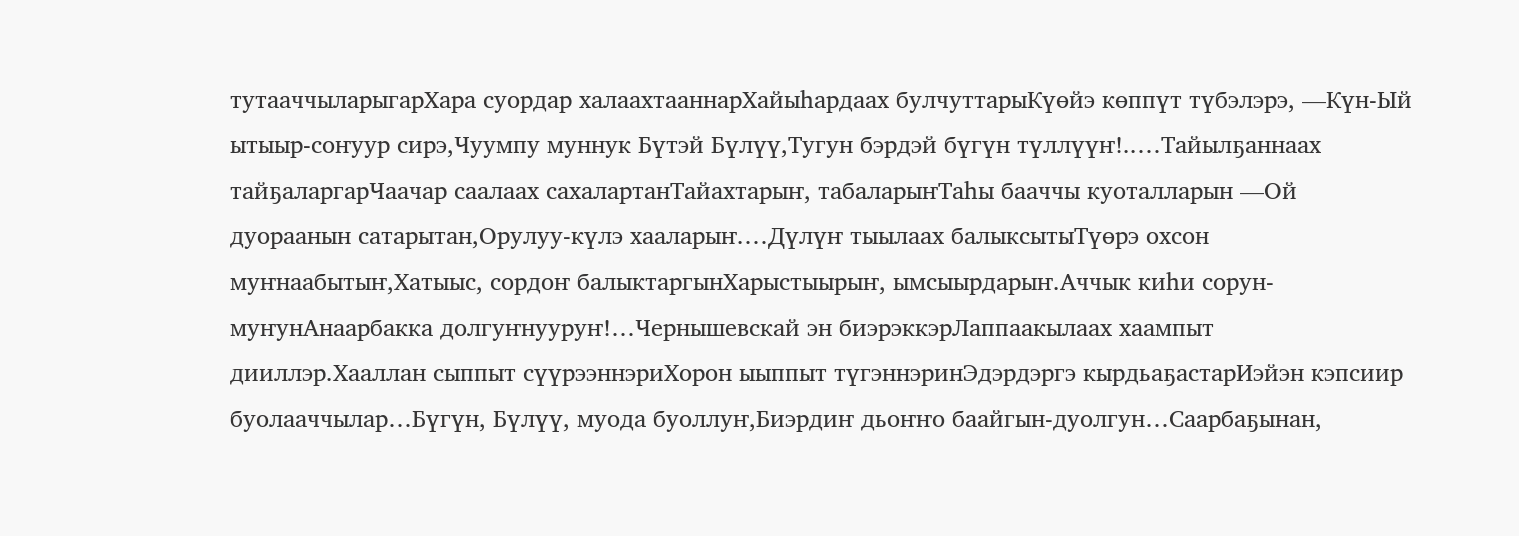тутааччыларыгарХара суордар халаахтааннарХайыһардаах булчуттарыКүөйэ көппүт түбэлэрэ, —Күн-Ый ытыыр-соҥуур сирэ,Чуумпу муннук Бүтэй Бүлүү,Тугун бэрдэй бүгүн түллүүҥ!..…Тайылҕаннаах тайҕаларгарЧаачар саалаах сахалартанТайахтарыҥ, табаларыҥТаһы бааччы куоталларын —Ой дуораанын сатарытан,Орулуу-күлэ хааларыҥ.…Дүлүҥ тыылаах балыксытыТүөрэ охсон муҥнаабытыҥ,Хатыыс, сордоҥ балыктаргынХарыстыырыҥ, ымсыырдарыҥ.Аччык киһи сорун-муҥунАнаарбакка долгуҥнууруҥ!…Чернышевскай эн биэрэккэрЛаппаакылаах хаампыт дииллэр.Хааллан сыппыт сүүрээннэриХорон ыыппыт түгэннэринЭдэрдэргэ кырдьаҕастарИэйэн кэпсиир буолааччылар…Бүгүн, Бүлүү, муода буоллуҥ,Биэрдиҥ дьоҥҥо баайгын-дуолгун…Саарбаҕынан,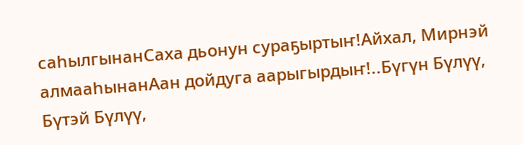саһылгынанСаха дьонун сураҕыртыҥ!Айхал, Мирнэй алмааһынанАан дойдуга аарыгырдыҥ!..Бүгүн Бүлүү, Бүтэй Бүлүү,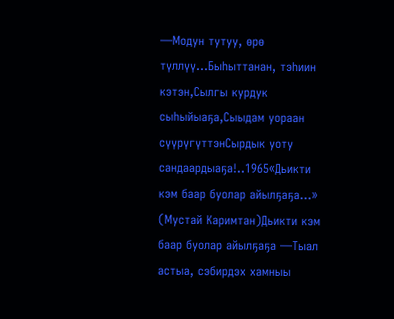—Модун тутуу, өрө түллүү…Быһыттанан, тэһиин кэтэн,Сылгы курдук сыһыйыаҕа,Сыыдам уораан сүүрүгүттэнСырдык уоту сандаардыаҕа!..1965«Дьикти кэм баар буолар айылҕаҕа…»
(Мустай Каримтан)Дьикти кэм баар буолар айылҕаҕа —Тыал астыа, сэбирдэх хамныы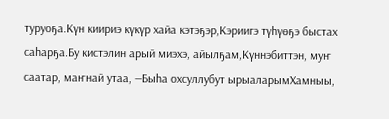туруоҕа.Күн киириэ күкүр хайа кэтэҕэр,Кэриигэ түһүөҕэ быстах саһарҕа.Бу кистэлин арый миэхэ, айылҕам,Күннэбиттэн, муҥ саатар, маҥнай утаа, —Быһа охсуллубут ырыаларымХамныы,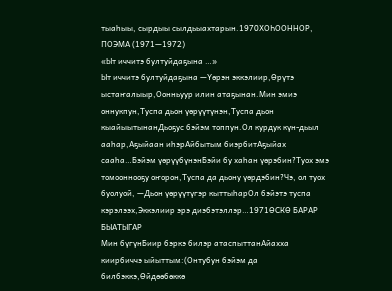тыаһыы, сырдыы сылдьыахтарын.1970ХОҺООННОР, ПОЭМА (1971—1972)
«Ыт иччитэ бултуйдаҕына …»
Ыт иччитэ бултуйдаҕына —Үөрэн эккэлиир,Өрүтэ ыстаҥалыыр,Оонньуур илин атаҕынан.Мин эмиэ оннукпун,Туспа дьон үөрүүтүнэн,Туспа дьон кыайыытынанДьоҕус бэйэм топпун.Ол курдук күн-дьыл ааһар,Аҕыйаан иһэрАйбытым биэрбитАҕыйах сааһа…Бэйэм үөрүүбүнэнБэйи бу хаһан үөрэбин?Туох эмэ томооннооҕу оҥорон,Туспа да дьону үөрдэбин?Чэ, ол туох буолуой, —Дьон үөрүүтүгэр кыттыһарОл бэйэтэ туспа кэрэлээх,Эккэлиир эрэ диэбэтэллэр…1971ӨСКӨ БАРАР БЫАТЫГАР
Мин бүгүнБиир бэркэ билэр атаспыттанАйахха киирбиччэ ыйыттым:(Онтубун бэйэм да билбэккэ,Өйдөөбөккө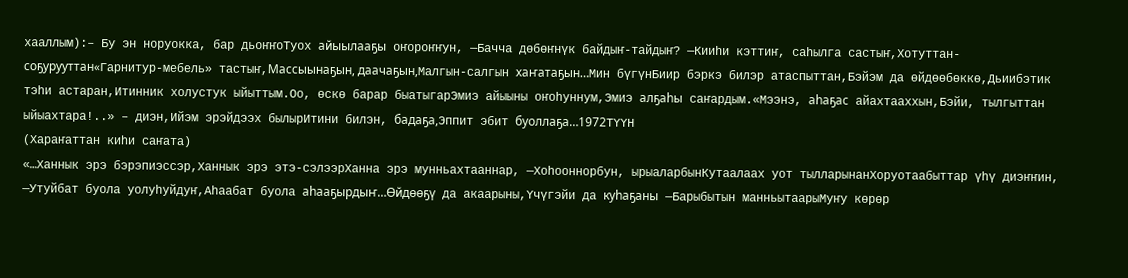хааллым):– Бу эн норуокка, бар дьоҥҥоТуох айыылааҕы оҥороҥҥун, —Бачча дөбөҥнүк байдыҥ-тайдыҥ? —Кииһи кэттиҥ, саһылга састыҥ,Хотуттан-соҕурууттан«Гарнитур-мебель» тастыҥ,Массыынаҕын, даачаҕын,Малгын-салгын хаҥатаҕын…Мин бүгүнБиир бэркэ билэр атаспыттан,Бэйэм да өйдөөбөккө,Дьиибэтик тэһи астаран,Итинник холустук ыйыттым.Оо, өскө барар быатыгарЭмиэ айыыны оҥоһуннум,Эмиэ алҕаһы саҥардым.«Мээнэ, аһаҕас айахтааххын,Бэйи, тылгыттан ыйыахтара!..» – диэн,Ийэм эрэйдээх былырИтини билэн, бадаҕа,Эппит эбит буоллаҕа…1972ТҮҮН
(Хараҥаттан киһи саҥата)
«…Ханнык эрэ бэрэпиэссэр,Ханнык эрэ этэ-сэлээрХанна эрэ мунньахтааннар, —Хоһооннорбун, ырыаларбынКутаалаах уот тылларынанХоруотаабыттар үһү диэҥҥин, —Утуйбат буола уолуһуйдуҥ,Аһаабат буола аһааҕырдыҥ…Өйдөөҕү да акаарыны,Үчүгэйи да куһаҕаны —Барыбытын манньытаарыМуҥу көрөр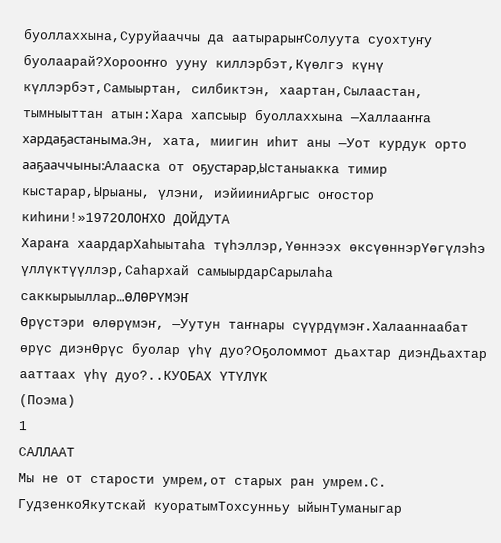буоллаххына,Суруйааччы да аатырарыҥСолуута суохтуҥу буолаарай?Хорооҥҥо ууну киллэрбэт,Күөлгэ күнү күллэрбэт,Самыыртан, силбиктэн, хаартан,Сылаастан, тымныыттан атын:Хара хапсыыр буоллаххына —Халлааҥҥа хардаҕастаныма.Эн, хата, миигин иһит аны —Уот курдук орто ааҕааччыны:Алааска от оҕустарар,Ыстаныакка тимир кыстарар,Ырыаны, үлэни, иэйииниАргыс оҥостор киһини!»1972ОЛОҤХО ДОЙДУТА
Хараҥа хаардарХаһыытаһа түһэллэр,Үөннээх өксүөннэрҮөгүлэһэ үллүктүүллэр,Саһархай самыырдарСарылаһа саккырыыллар…ӨЛӨРҮМЭҤ
Өрүстэри өлөрүмэҥ, —Уутун таҥнары сүүрдүмэҥ.Халааннаабат өрүс диэнӨрүс буолар үһү дуо?Оҕоломмот дьахтар диэнДьахтар ааттаах үһү дуо?..КУОБАХ ҮТҮЛҮК
(Поэма)
1
САЛЛААТ
Мы не от старости умрем,от старых ран умрем.С. ГудзенкоЯкутскай куоратымТохсунньу ыйынТуманыгар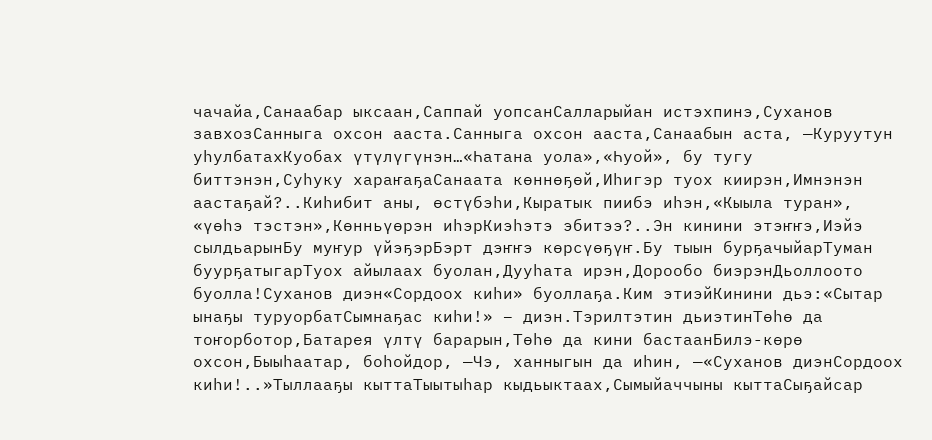чачайа,Санаабар ыксаан,Саппай уопсанСалларыйан истэхпинэ,Суханов завхозСанныга охсон ааста.Санныга охсон ааста,Санаабын аста, —Куруутун уһулбатахКуобах үтүлүгүнэн…«Һатана уола»,«Һуой», бу тугу биттэнэн,Суһуку хараҥаҕаСанаата көннөҕөй,Иһигэр туох киирэн,Имнэнэн аастаҕай?..Киһибит аны, өстүбэһи,Кыратык пиибэ иһэн,«Кыыла туран», «үөһэ тэстэн»,Көнньүөрэн иһэрКиэһэтэ эбитээ?..Эн кинини этэҥҥэ,Иэйэ сылдьарынБу муҥур үйэҕэрБэрт дэҥҥэ көрсүөҕүҥ.Бу тыын бурҕачыйарТуман буурҕатыгарТуох айылаах буолан,Дууһата ирэн,Дорообо биэрэнДьоллоото буолла!Суханов диэн«Сордоох киһи» буоллаҕа.Ким этиэйКинини дьэ:«Сытар ынаҕы туруорбатСымнаҕас киһи!» – диэн.Тэрилтэтин дьиэтинТөһө да тоҥорботор,Батарея үлтү барарын,Төһө да кини бастаанБилэ-көрө охсон,Быыһаатар, боһойдор, —Чэ, ханныгын да иһин, —«Суханов диэнСордоох киһи!..»Тыллааҕы кыттаТыытыһар кыдьыктаах,Сымыйаччыны кыттаСыҕайсар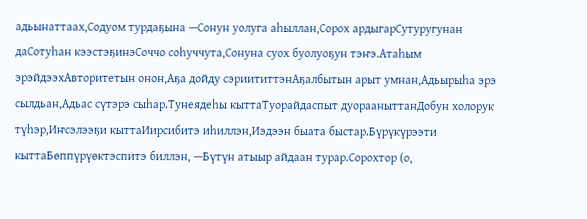адьынаттаах,Содуом турдаҕына —Сонун уолуга аһыллан,Сорох ардыгарСутуругунан даСотуһан кээстэҕинэСоччо соһуччута,Сонуна суох буолуоҕун тэҥэ.Атаһым эрэйдээхАвторитетын онон,Аҕа дойду сэриититтэнАҕалбытын арыт умнан,Адьырыһа эрэ сылдьан,Адьас сүтэрэ сыһар.Тунеядеһы кыттаТуорайдаспыт дуорааныттанДобун холорук түһэр,Иҥсэлээҕи кыттаИирсибитэ иһиллэн,Иэдээн быата быстар.Бүрүкүрээти кыттаБөппүрүөктэспитэ биллэн, —Бүтүн атыыр айдаан турар.Сорохтор (о,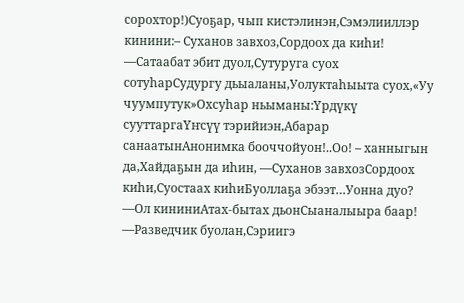сорохтор!)Суоҕар, чып кистэлинэн,Сэмэлииллэр кинини:– Суханов завхоз,Сордоох да киһи! —Сатаабат эбит дуол,Сутуруга суох сотуһарСудургу дьыаланы,Уолуктаһыыта суох,«Уу чуумпутук»Охсуһар ньыманы:Үрдүкү сууттаргаҮҥсүү тэрийиэн,Абарар санаатынАнонимка бооччойуон!..Оо! – ханныгын да,Хайдаҕын да иһин, —Суханов завхозСордоох киһи,Суостаах киһиБуоллаҕа эбээт…Уонна дуо? —Ол кининиАтах-бытах дьонСыаналыыра баар! —Разведчик буолан,Сэриигэ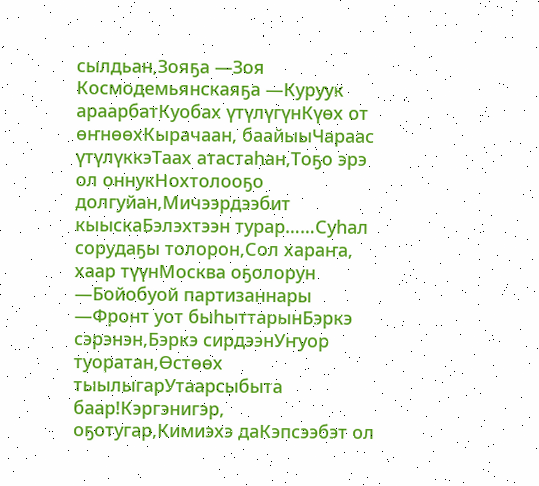сылдьан,Зояҕа —Зоя Космодемьянскаяҕа —Куруук араарбатКуобах үтүлүгүнКүөх от өҥнөөхКырачаан, баайыыЧараас үтүлүккэТаах атастаһан,Тоҕо эрэ ол оннукНохтолооҕо долгуйан,Мичээрдээбит кыыскаБэлэхтээн турар……Суһал сорудаҕы толорон,Сол хараҥа, хаар түүнМосква оҕолорун —Бойобуой партизаннары —Фронт уот быһыттарынБэркэ сэрэнэн,Бэркэ сирдээнУҥуор туоратан,Өстөөх тыылыгарУтаарсыбыта баар!Кэргэнигэр, оҕотугар,Кимиэхэ даКэпсээбэт ол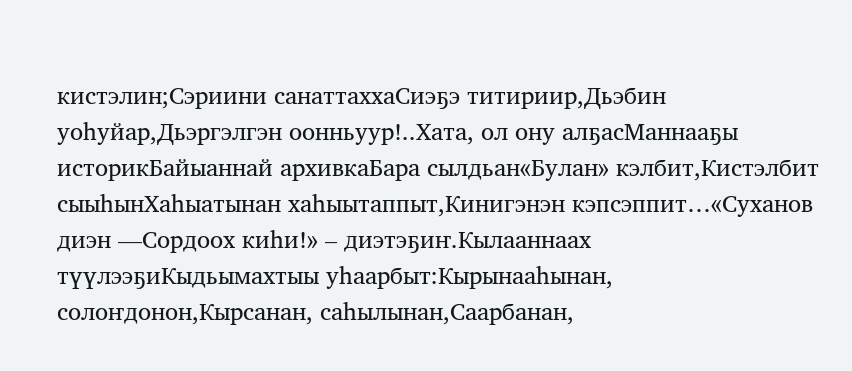кистэлин;Сэриини санаттаххаСиэҕэ титириир,Дьэбин уоһуйар,Дьэргэлгэн оонньуур!..Хата, ол ону алҕасМаннааҕы историкБайыаннай архивкаБара сылдьан«Булан» кэлбит,Кистэлбит сыыһынХаһыатынан хаһыытаппыт,Кинигэнэн кэпсэппит…«Суханов диэн —Сордоох киһи!» – диэтэҕиҥ.Кылааннаах түүлээҕиКыдьымахтыы уһаарбыт:Кырынааһынан, солоҥдонон,Кырсанан, саһылынан,Саарбанан,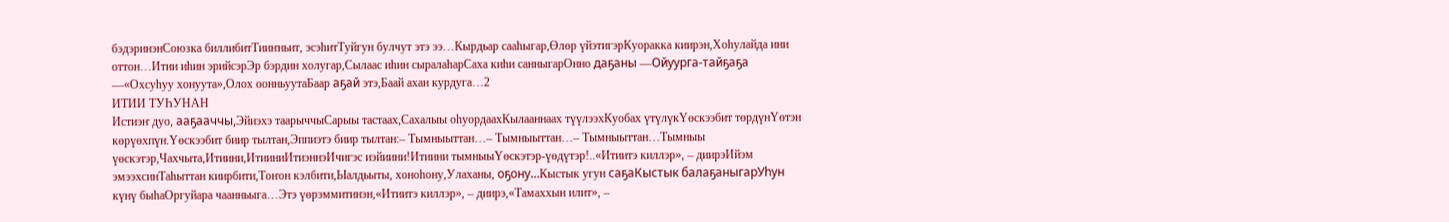бэдэринэнСоюзка биллибитТииҥньит, эсэһитТуйгун булчут этэ ээ…Кырдьар сааһыгар,Өлөр үйэтигэрКуоракка киирэн,Хоһулайда ини оттон…Итии иһин эрийсэрЭр бэрдин холугар,Сылаас иһин сыралаһарСаха киһи санныгарОнно даҕаны —Ойуурга-тайҕаҕа —«Охсуһуу хонуута»,Олох оонньуутаБаар аҕай этэ,Баай ахан курдуга…2
ИТИИ ТУҺУНАН
Истиэҥ дуо, ааҕааччы,Эйиэхэ таарыччыСарыы тастаах,Сахалыы оһуордаахКылааннаах түүлээхКуобах үтүлүкҮөскээбит төрдүнҮөтэн көрүөхпүн.Үөскээбит биир тылтан,Эппиэтэ биир тылтан:– Тымныыттан…– Тымныыттан…– Тымныыттан…Тымныы үөскэтэр,Чахчыта,Итиини,ИтииниИтиэннэИчигэс иэйиини!Итиини тымныыҮөскэтэр-үөдүтэр!..«Итиитэ киллэр», – диирэИйэм эмээхсинТаһыттан киирбити,Тоҥон кэлбити,Ыалдьыты, хоноһону,Улаханы, оҕону…Кыстык угун саҕаКыстык балаҕаныгарУһун күнү быһаОргуйара чаанньыга…Этэ үөрэммитинэн,«Итиитэ киллэр», – диирэ,«Тамаххын илит», –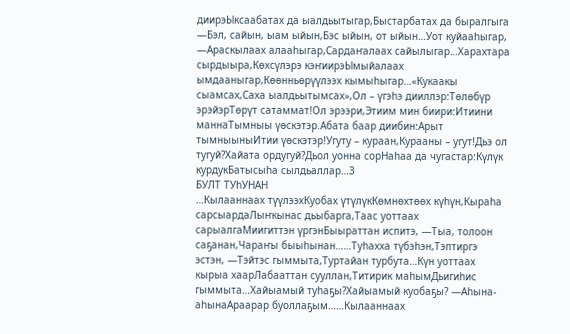диирэЫксаабатах да ыалдьытыгар,Быстарбатах да быралгыга —Бэл, сайын, ыам ыйын,Бэс ыйын, от ыйын…Уот куйааһыгар, —Араскылаах алааһыгар,Сардаҥалаах сайылыгар…Харахтара сырдыыра,Көхсүлэрэ кэҥиирэЫмыйалаах ымдааныгар,Көөнньөрүүлээх кымыһыгар…«Кукаакы сыамсах,Саха ыалдьытымсах»,Ол – үгэһэ дииллэр:Төлөбүр эрэйэрТөрүт сатаммат!Ол эрээри,Этиим мин биири:Итиини маннаТымныы үөскэтэр.Абата баар диибин:Арыт тымныыныИтии үөскэтэр!Угуту – кураан,Курааны – угут!Дьэ ол тугуй?Хайата ордугуй?Дьол уонна сорНаһаа да чугастар:Күлүк курдукБатысыһа сылдьаллар…3
БУЛТ ТУһУНАН
…Кылааннаах түүлээхКуобах үтүлүкКөмнөхтөөх күһүн,Кыраһа сарсыардаЛыҥкынас дьыбарга,Таас уоттаах сарыалгаМиигиттэн үргэнБыыраттан испитэ, —Тыа, толоон саҕанан,Чараҥы быыһынан……Туһахха түбэһэн,Тэптиргэ эстэн, —Тэйтэс гыммыта,Туртайан турбута…Күн уоттаах кырыа хаарЛабааттан сууллан,Титирик маһымДьигиһис гыммыта…Хайыамый туһаҕы?Хайыамый куобаҕы? —Аһына-аһынаАраарар буоллаҕым……Кылааннаах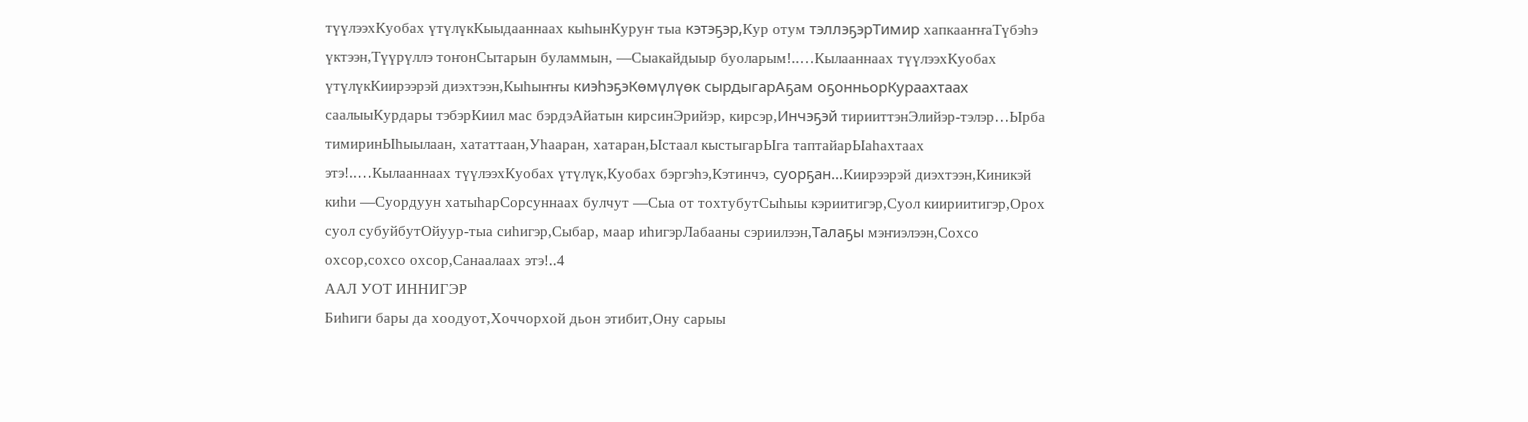түүлээхКуобах үтүлүкКыыдааннаах кыһынКуруҥ тыа кэтэҕэр,Кур отум тэллэҕэрТимир хапкааҥҥаТүбэһэ үктээн,Түүрүллэ тоҥонСытарын буламмын, —Сыакайдыыр буоларым!..…Кылааннаах түүлээхКуобах үтүлүкКиирээрэй диэхтээн,Кыһыҥҥы киэһэҕэКөмүлүөк сырдыгарАҕам оҕонньорКураахтаах саалыыКурдары тэбэрКиил мас бэрдэАйатын кирсинЭрийэр, кирсэр,Инчэҕэй тирииттэнЭлийэр-тэлэр…Ырба тимиринЫһыылаан, хататтаан,Уһааран, хатаран,Ыстаал кыстыгарЫга таптайарЫаһахтаах этэ!..…Кылааннаах түүлээхКуобах үтүлүк,Куобах бэргэһэ,Кэтинчэ, суорҕан…Киирээрэй диэхтээн,Киникэй киһи —Суордуун хатыһарСорсуннаах булчут —Сыа от тохтубутСыһыы кэриитигэр,Суол киириитигэр,Орох суол субуйбутОйуур-тыа сиһигэр,Сыбар, маар иһигэрЛабааны сэриилээн,Талаҕы мэҥиэлээн,Сохсо охсор,сохсо охсор,Санаалаах этэ!..4
ААЛ УОТ ИННИГЭР
Биһиги бары да хоодуот,Хоччорхой дьон этибит,Ону сарыы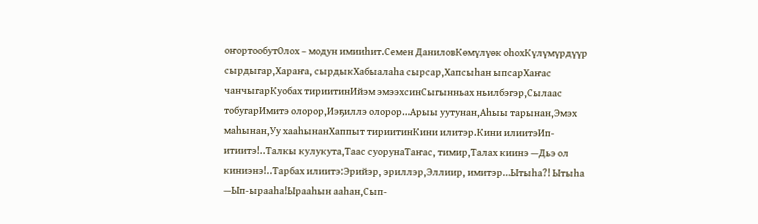оҥортообутОлох – модун имииһит.Семен ДаниловКөмүлүөк оһохКүлүмүрдүүр сырдыгар,Хараҥа, сырдыкХабыалаһа сырсар,Хапсыһан ыпсарХаҥас чанчыгарКуобах тириитинИйэм эмээхсинСыгынньах ньилбэгэр,Сылаас тобугарИмитэ олорор,Иэҕиллэ олорор…Арыы уутунан,Аһыы тарынан,Эмэх маһынан,Уу хааһынанХаппыт тириитинКини илитэр.Кини илиитэИп-итиитэ!..Талкы кулукута,Таас суорунаТаҥас, тимир,Талах киинэ —Дьэ ол киниэнэ!..Тарбах илиитэ:Эрийэр, эриллэр,Эллиир, имитэр…Ытыһа?! Ытыһа —Ып-ырааһа!Ырааһын ааһан,Сып-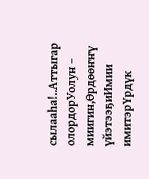сылааһа!..Аттыгар олордорУолун – миигин,Өрдөөҥҥү үйэтээҕиИмии имитэрҮрдүк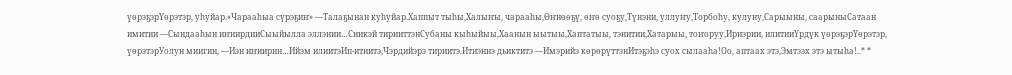үөрэҕэрҮөрэтэр, уһуйар.«Чарааһыа сүрэҕиҥ» —Талаҕынан куһуйар.Хаппыт тыһы,Халыҥы, чарааһы,Өҥнөөҕү, өҥө суоҕу,Түнэни, уллуҥу,Торбоһу, кулуну,Сарыыны, саарыныСатаан имитии —Сындааһын иҥиирдииСыыйылла эллэнии…Сиикэй тирииттэнСубаны кыһыйыы,Хаанын ыытыы,Хаптатыы, тэнитии,Хатарыы, тоҥоруу,Ириэрии, илитииҮрдүк үөрэҕэрҮөрэтэр, үөрэтэрУолун миигин, —Иэн иҥиирин…Ийэм илиитэИп-итиитэ,Чэрдийэрэ тириитэ.Итиэннэ дьиктитэ —Имэрийэ көрөрүттэнИтэҕэһэ суох сылааһа!Оо, аптаах этэ,Эмтээх этэ ытыһа!..* *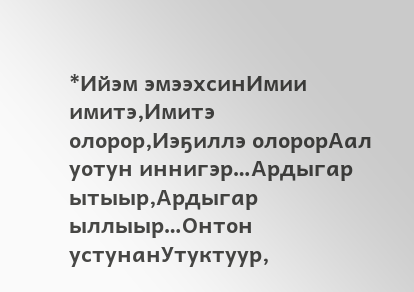*Ийэм эмээхсинИмии имитэ,Имитэ олорор,Иэҕиллэ олорорАал уотун иннигэр…Ардыгар ытыыр,Ардыгар ыллыыр…Онтон устунанУтуктуур,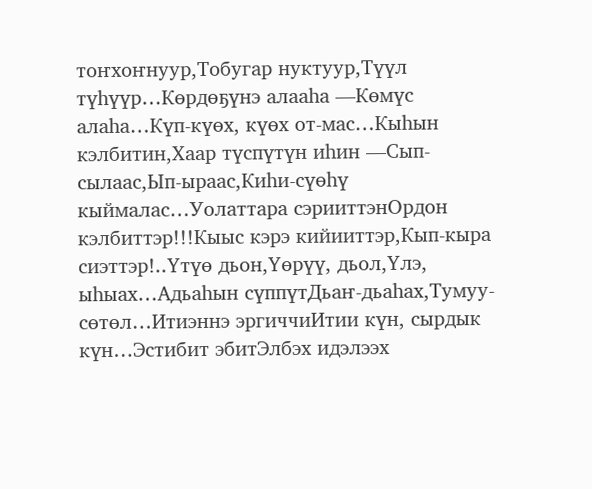тоҥхоҥнуур,Тобугар нуктуур,Түүл түһүүр…Көрдөҕүнэ алааһа —Көмүс алаһа…Күп-күөх, күөх от-мас…Кыһын кэлбитин,Хаар түспүтүн иһин —Сып-сылаас,Ып-ыраас,Киһи-сүөһү кыймалас…Уолаттара сэрииттэнОрдон кэлбиттэр!!!Кыыс кэрэ кийииттэр,Кып-кыра сиэттэр!..Үтүө дьон,Үөрүү, дьол,Үлэ, ыһыах…Адьаһын сүппүтДьаҥ-дьаһах,Тумуу-сөтөл…Итиэннэ эргиччиИтии күн, сырдык күн…Эстибит эбитЭлбэх идэлээх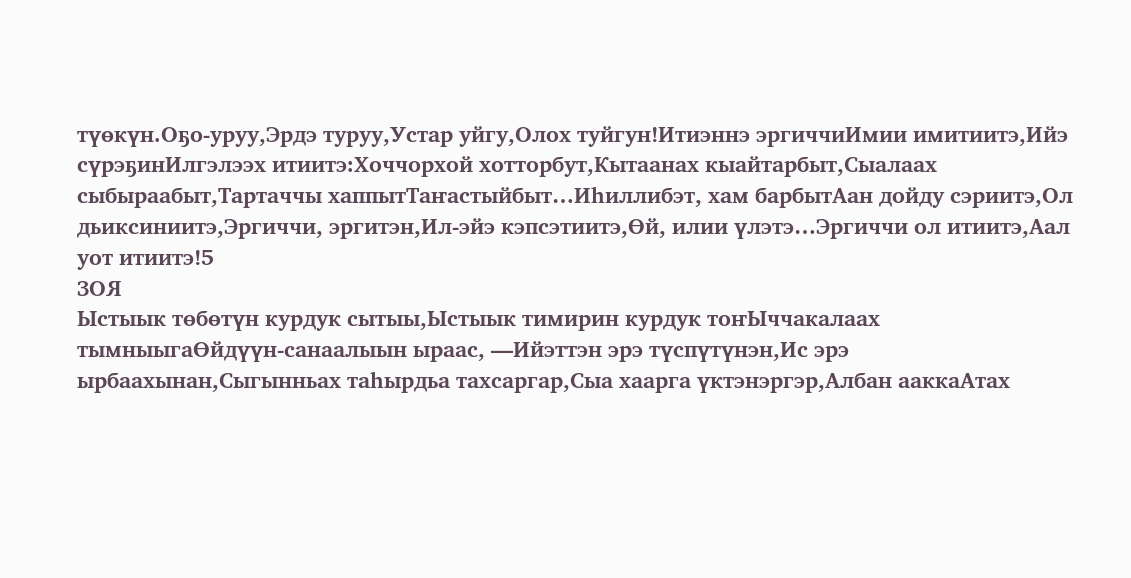түөкүн.Оҕо-уруу,Эрдэ туруу,Устар уйгу,Олох туйгун!Итиэннэ эргиччиИмии имитиитэ,Ийэ сүрэҕинИлгэлээх итиитэ:Хоччорхой хотторбут,Кытаанах кыайтарбыт,Сыалаах сыбыраабыт,Тартаччы хаппытТаҥастыйбыт…Иһиллибэт, хам барбытАан дойду сэриитэ,Ол дьиксиниитэ,Эргиччи, эргитэн,Ил-эйэ кэпсэтиитэ,Өй, илии үлэтэ…Эргиччи ол итиитэ,Аал уот итиитэ!5
ЗОЯ
Ыстыык төбөтүн курдук сытыы,Ыстыык тимирин курдук тоҥЫччакалаах тымныыгаӨйдүүн-санаалыын ыраас, —Ийэттэн эрэ түспүтүнэн,Ис эрэ ырбаахынан,Сыгынньах таһырдьа тахсаргар,Сыа хаарга үктэнэргэр,Албан ааккаАтах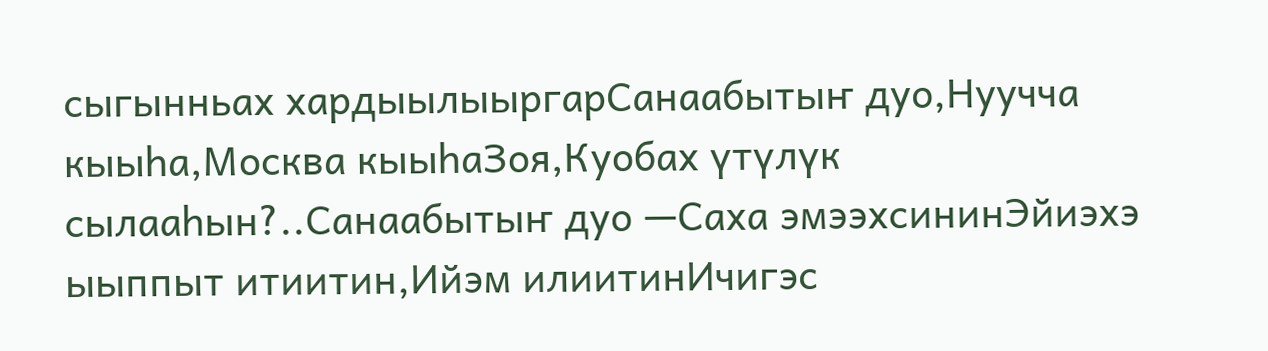сыгынньах хардыылыыргарСанаабытыҥ дуо,Нуучча кыыһа,Москва кыыһаЗоя,Куобах үтүлүк сылааһын?..Санаабытыҥ дуо —Саха эмээхсининЭйиэхэ ыыппыт итиитин,Ийэм илиитинИчигэс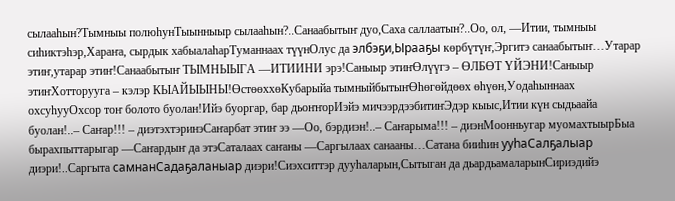сылааһын?Тымныы полюһунТыынныыр сылааһын?..Санаабытыҥ дуо,Саха саллаатын?..Оо, ол, —Итии, тымныы сиһиктэһэр,Хараҥа, сырдык хабыалаһарТуманнаах түүнОлус да элбэҕи,Ырааҕы көрбүтүҥ,Эргитэ санаабытыҥ…Утарар этиҥ,утарар этиҥ!Санаабытыҥ ТЫМНЫЫГА —ИТИИНИ эрэ!Саныыр этиҥӨлүүгэ – ӨЛБӨТ ҮЙЭНИ!Саныыр этиҥХотторууга – кэлэр КЫАЙЫЫНЫ!ӨстөөххөКубарыйа тымныйбытыҥӨһөгөйдөөх өһүөн,Уодаһыннаах охсуһууОхсор тоҥ болото буолан!Ийэ буоргар, бар дьоҥҥорИэйэ мичээрдээбитиҥЭдэр кыыс,Итии күн сыдьаайа буолан!..– Саҥар!!! – диэтэхтэринэСаҥарбат этиҥ ээ —Оо, бэрдиэн!..– Саҥарыма!!! – диэнМоонньугар муомахтыырБыа бырахпыттарыгар —Саҥардыҥ да этэСаталаах саҥаны —Саргылаах санааны…Сатана бииһин ууһаСалҕалыар диэри!..Саргыта самнанСадаҕаланыар диэри!Сиэхситтэр дууһаларын,Сытыган да дьардьамаларынСириэдийэ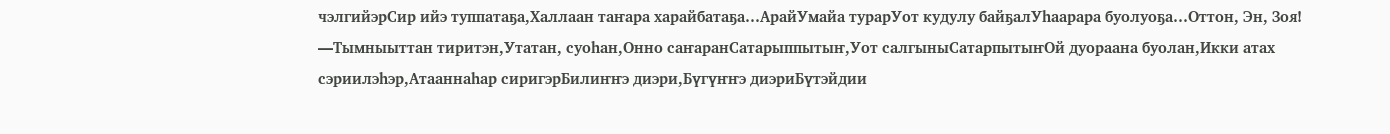чэлгийэрСир ийэ туппатаҕа,Халлаан таҥара харайбатаҕа…АрайУмайа турарУот кудулу байҕалУһаарара буолуоҕа…Оттон, Эн, Зоя! —Тымныыттан тиритэн,Утатан, суоһан,Онно саҥаранСатарыппытыҥ,Уот салгыныСатарпытыҥОй дуораана буолан,Икки атах сэриилэһэр,Атааннаһар сиригэрБилиҥҥэ диэри,Бүгүҥҥэ диэриБүтэйдии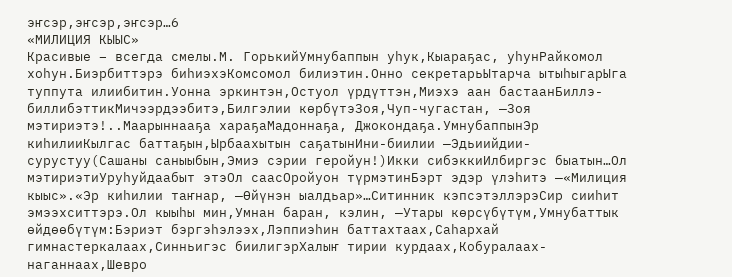эҥсэр,эҥсэр,эҥсэр…6
«МИЛИЦИЯ КЫЫС»
Красивые – всегда смелы.М. ГорькийУмнубаппын уһук,Кыараҕас, уһунРайкомол хоһун.Биэрбиттэрэ биһиэхэКомсомол билиэтин.Онно секретарьЫтарча ытыһыгарЫга туппута илиибитин.Уонна эркинтэн,Остуол үрдүттэн,Миэхэ аан бастаанБиллэ-биллибэттикМичээрдээбитэ,Билгэлии көрбүтэЗоя,Чуп-чугастан, —Зоя мэтириэтэ!..Маарыннааҕа хараҕаМадоннаҕа, Джокондаҕа.УмнубаппынЭр киһилииКылгас баттаҕын,Ырбаахытын саҕатынИни-биилии —Эдьиийдии-сурустуу(Сашаны саныыбын,Эмиэ сэрии геройун!)Икки сибэккиИлбиргэс быатын…Ол мэтириэтиУруһуйдаабыт этэОл саасОройуон түрмэтинБэрт эдэр үлэһитэ —«Милиция кыыс».«Эр киһилии таҥнар, —Өйүнэн ыалдьар»…Ситинник кэпсэтэллэрэСир сииһит эмээхситтэрэ.Ол кыыһы мин,Умнан баран, кэлин, —Утары көрсүбүтүм,Умнубаттык өйдөөбүтүм:Бэриэт бэргэһэлээх,Лэппиэһин баттахтаах,Саһархай гимнастеркалаах,Синньигэс биилигэрХалыҥ тирии курдаах,Кобуралаах-наганнаах,Шевро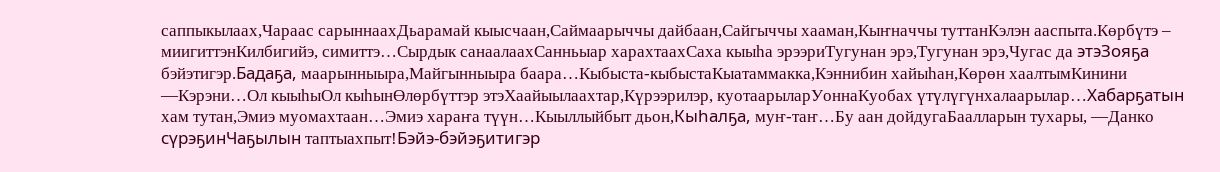саппыкылаах,Чараас сарыннаахДьарамай кыысчаан,Саймаарыччы дайбаан,Сайгыччы хааман,Кыҥначчы туттанКэлэн ааспыта.Көрбүтэ – миигиттэнКилбигийэ, симиттэ…Сырдык санаалаахСанньыар харахтаахСаха кыыһа эрээриТугунан эрэ,Тугунан эрэ,Чугас да этэЗояҕа бэйэтигэр.Бадаҕа, маарынныыра,Майгынныыра баара…Кыбыста-кыбыстаКыатаммакка,Кэннибин хайыһан,Көрөн хаалтымКинини —Кэрэни…Ол кыыһыОл кыһынӨлөрбүттэр этэХаайыылаахтар,Күрээрилэр, куотаарыларУоннаКуобах үтүлүгүнхалаарылар…Хабарҕатын хам тутан,Эмиэ муомахтаан…Эмиэ хараҥа түүн…Кыыллыйбыт дьон,Кыһалҕа, муҥ-таҥ…Бу аан дойдугаБаалларын тухары, —Данко сүрэҕинЧаҕылын таптыахпыт!Бэйэ-бэйэҕитигэр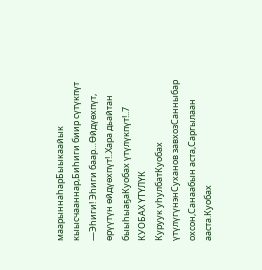маарыннаһарБыыкаайык кыысчааннар,Биһиги биир сүтүкпүт —Эһиги! Эһиги баар…Өйдүөхпүт, өрүүтүн өйдүөхпүт!..Хара дьайтан быыһыаҕаКуобах үтүлүкпүт!..7
КУОБАХ ҮТҮЛҮК
Куруук уһулбатКуобах үтүлүгүнэнСуханов завхозСанныбар охсон,Санаабын аста,Саргылаан ааста.Куобах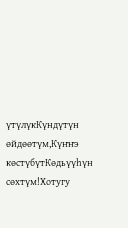үтүлүкКүндүтүн өйдөөтүм,Күҥҥэ көстүбүтКөдьүүһүн сөхтүм!Хотугу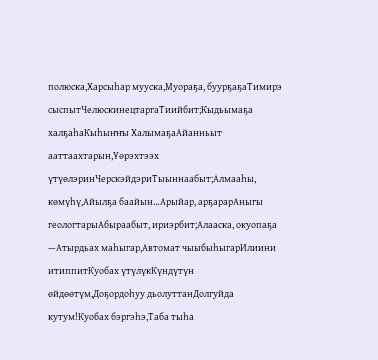полюска,Харсыһар мууска,Муораҕа, буурҕаҕаТимирэ сыспытЧелюскинецтаргаТиийбит;Кыдьымаҕа халҕаһаКыһыҥҥы ХалымаҕаАйанньыт ааттаахтарын,Үөрэхтээх үтүөлэринЧерскэйдэриТыыннаабыт;Алмааһы, көмүһү,Айылҕа баайын…Арыйар, арҕарарАныгы геологтарыАбыраабыт, ириэрбит;Алааска, окуопаҕа —Атырдьах маһыгар,Автомат чыыбыһыгарИлиини итиппитКуобах үтүлүкКүндүтүн өйдөөтүм,Доҕордоһуу дьолуттанДолгуйда кутум!Куобах бэргэһэ,Таба тыһа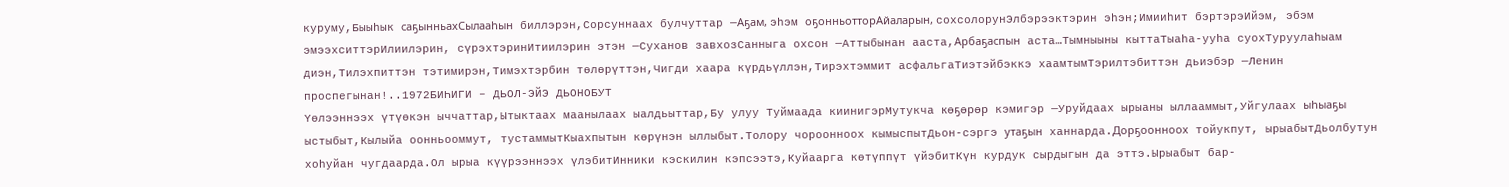куруму,Быыһык саҕынньахСылааһын биллэрэн,Сорсуннаах булчуттар —Аҕам, эһэм оҕонньотторАйаларын, сохсолорунЭлбэрээктэрин эһэн;Имииһит бэртэрэИйэм, эбэм эмээхситтэрИлиилэрин, сүрэхтэринИтиилэрин этэн —Суханов завхозСанныга охсон —Аттыбынан ааста,Арбаҕаспын аста…Тымныыны кыттаТыаһа-ууһа суохТуруулаһыам диэн,Тилэхпиттэн тэтимирэн,Тимэхтэрбин төлөрүттэн,Чигди хаара күрдьүллэн,Тирэхтэммит асфальгаТиэтэйбэккэ хаамтымТэрилтэбиттэн дьиэбэр —Ленин проспегынан!..1972БИҺИГИ – ДЬОЛ-ЭЙЭ ДЬОНОБУТ
Үөлээннээх үтүөкэн ыччаттар,Ытыктаах маанылаах ыалдьыттар,Бу улуу Туймаада киинигэрМутукча көҕөрөр кэмигэр —Уруйдаах ырыаны ыллааммыт,Уйгулаах ыһыаҕы ыстыбыт,Кылыйа оонньооммут, тустаммытКыахпытын көрүнэн ыллыбыт.Толору чороонноох кымыспытДьон-сэргэ утаҕын ханнарда.Дорҕоонноох тойукпут, ырыабытДьолбутун хоһуйан чугдаарда.Ол ырыа күүрээннээх үлэбитИнники кэскилин кэпсээтэ,Куйаарга көтүппүт үйэбитКүн курдук сырдыгын да эттэ.Ырыабыт бар-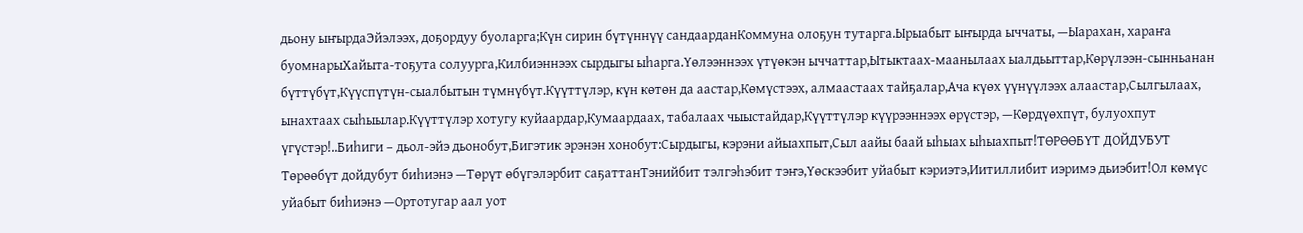дьону ыҥырдаЭйэлээх, доҕордуу буоларга;Күн сирин бүтүннүү сандаарданКоммуна олоҕун тутарга.Ырыабыт ыҥырда ыччаты, —Ыарахан, хараҥа буомнарыХайыта-тоҕута солуурга,Килбиэннээх сырдыгы ыһарга.Үөлээннээх үтүөкэн ыччаттар,Ытыктаах-маанылаах ыалдьыттар,Көрүлээн-сынньанан бүттүбүт,Күүспүтүн-сыалбытын түмнүбүт.Күүттүлэр, күн көтөн да аастар,Көмүстээх, алмаастаах тайҕалар,Ача күөх үүнүүлээх алаастар,Сылгылаах, ынахтаах сыһыылар.Күүттүлэр хотугу куйаардар,Кумаардаах, табалаах чыыстайдар,Күүттүлэр күүрээннээх өрүстэр, —Көрдүөхпүт, булуохпут үгүстэр!..Биһиги – дьол-эйэ дьонобут,Бигэтик эрэнэн хонобут:Сырдыгы, кэрэни айыахпыт,Сыл аайы баай ыһыах ыһыахпыт!ТӨРӨӨБҮТ ДОЙДУБУТ
Төрөөбүт дойдубут биһиэнэ —Төрүт өбүгэлэрбит саҕаттанТэнийбит тэлгэһэбит тэҥэ,Үөскээбит уйабыт кэриэтэ,Иитиллибит иэримэ дьиэбит!Ол көмүс уйабыт биһиэнэ —Ортотугар аал уот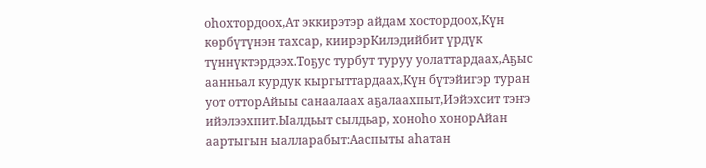оһохтордоох,Ат эккирэтэр айдам хостордоох,Күн көрбүтүнэн тахсар, киирэрКилэдийбит үрдүк түннүктэрдээх.Toҕyc турбут туруу уолаттардаах,Аҕыс аанньал курдук кыргыттардаах,Күн бүтэйигэр туран уот отторАйыы санаалаах аҕалаахпыт,Иэйэхсит тэҥэ ийэлээхпит.Ыалдьыт сылдьар, хоноһо хонорАйан аартыгын ыалларабыт:Ааспыты аһатан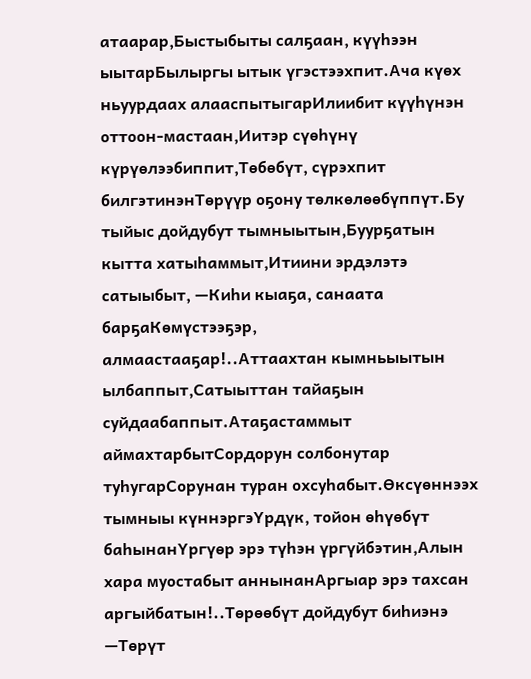атаарар,Быстыбыты салҕаан, күүһээн ыытарБылыргы ытык үгэстээхпит.Ача күөх ньуурдаах алааспытыгарИлиибит күүһүнэн оттоон-мастаан,Иитэр сүөһүнү күрүөлээбиппит,Төбөбүт, сүрэхпит билгэтинэнТөрүүр оҕону төлкөлөөбүппүт.Бу тыйыс дойдубут тымныытын,Буурҕатын кытта хатыһаммыт,Итиини эрдэлэтэ сатыыбыт, —Киһи кыаҕа, санаата барҕаКөмүстээҕэр, алмаастааҕар!..Аттаахтан кымньыытын ылбаппыт,Сатыыттан тайаҕын суйдаабаппыт.Атаҕастаммыт аймахтарбытСордорун солбонутар туһугарСорунан туран охсуһабыт.Өксүөннээх тымныы күннэргэҮрдүк, тойон өһүөбүт баһынанҮргүөр эрэ түһэн үргүйбэтин,Алын хара муостабыт аннынанАргыар эрэ тахсан аргыйбатын!..Төрөөбүт дойдубут биһиэнэ —Төрүт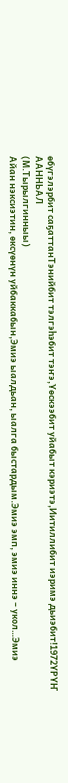өбүгэлэрбит саҕаттанТэнийбит тэлгэһэбит тэҥэ,Үөскээбит уйабыт кэриэтэ,Иитиллибит иэримэ дьиэбит!1972ҮРҮҤ ААННЬАЛ
(М.Тырылгинныы)
Айан нэксиэтин, өксүөнүн уйбаккабын,Эмиэ ыалдьан, ыалга быстардым.Эмиэ эмп, эмиэ иннэ – укол…Эмиэ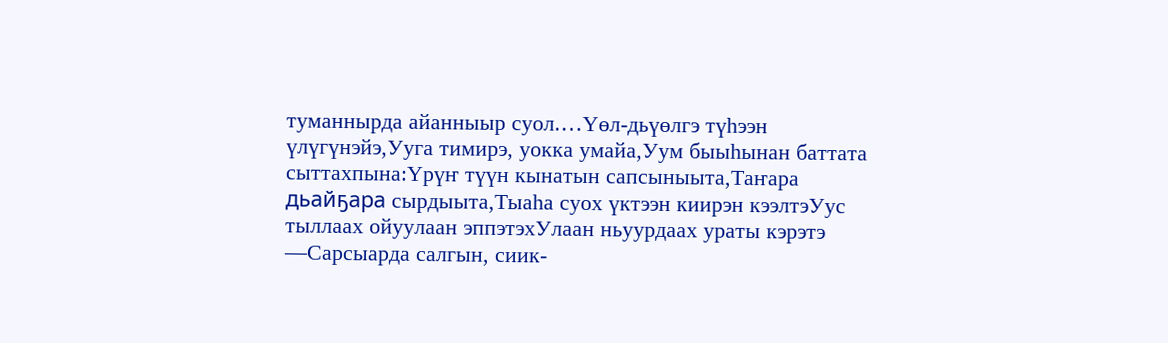туманнырда айанныыр суол.…Үөл-дьүөлгэ түһээн үлүгүнэйэ,Ууга тимирэ, уокка умайа,Уум быыһынан баттата сыттахпына:Үрүҥ түүн кынатын сапсыныыта,Таҥара дьайҕара сырдыыта,Тыаһа суох үктээн киирэн кээлтэУус тыллаах ойуулаан эппэтэхУлаан ньуурдаах ураты кэрэтэ —Сарсыарда салгын, сиик-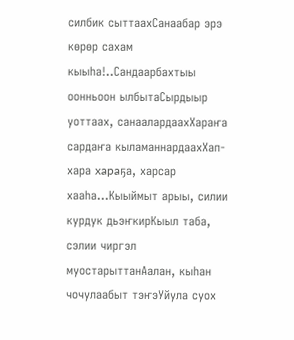силбик сыттаахСанаабар эрэ көрөр сахам кыыһа!..Сандаарбахтыы оонньоон ылбытаСырдыыр уоттаах, санаалардаахХараҥа сардаҥа кыламаннардаахХап-хара xapaҕa, харсар хааһа…Кыыймыт арыы, силии курдук дьэҥкирКыыл таба, сэлии чиргэл муостарыттанАалан, кыһан чочулаабыт тэҥэУйула суох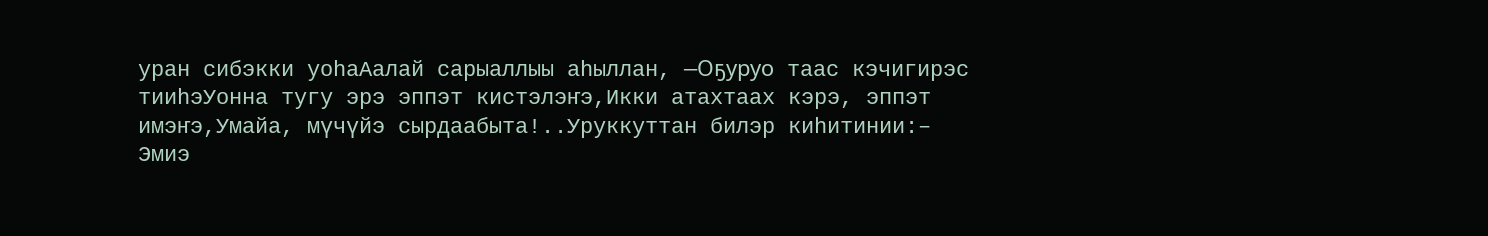уран сибэкки уоһаАалай сарыаллыы аһыллан, —Оҕуруо таас кэчигирэс тииһэУонна тугу эрэ эппэт кистэлэҥэ,Икки атахтаах кэрэ, эппэт имэҥэ,Умайа, мүчүйэ сырдаабыта!..Уруккуттан билэр киһитинии:– Эмиэ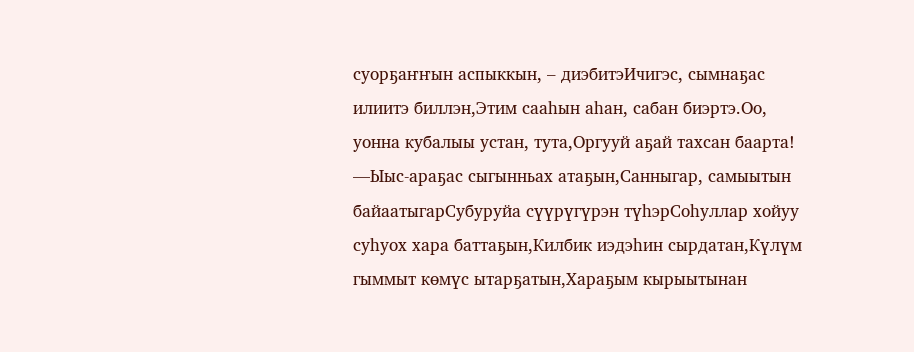суорҕаҥҥын аспыккын, – диэбитэИчигэс, сымнаҕас илиитэ биллэн,Этим сааһын аһан, сабан биэртэ.Оо, уонна кубалыы устан, тута,Оргууй аҕай тахсан баарта! —Ыыс-араҕас сыгынньах атаҕын,Санныгар, самыытын байаатыгарСубуруйа сүүрүгүрэн түһэрСоһуллар хойуу суһуох хара баттаҕын,Килбик иэдэһин сырдатан,Күлүм гыммыт көмүс ытарҕатын,Хараҕым кырыытынан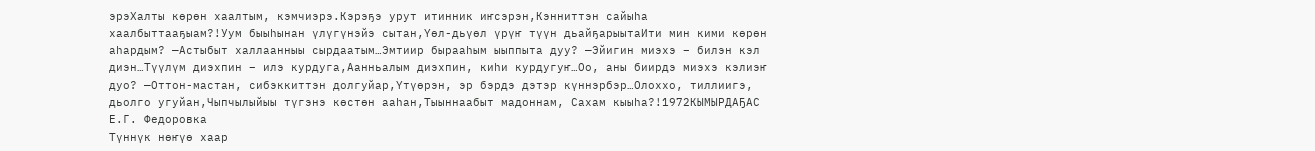эрэХалты көрөн хаалтым, кэмчиэрэ.Кэрэҕэ урут итинник иҥсэрэн,Кэнниттэн сайыһа хаалбыттааҕыам?!Уум быыһынан үлүгүнэйэ сытан,Үөл-дьүөл үрүҥ түүн дьайҕарыытаИти мин кими көрөн аһардым? —Астыбыт халлаанныы сырдаатым…Эмтиир бырааһым ыыппыта дуу? —Эйигин миэхэ – билэн кэл диэн…Түүлүм диэхпин – илэ курдуга,Аанньалым диэхпин, киһи курдугуҥ…Оо, аны биирдэ миэхэ кэлиэҥ дуо? —Оттон-мастан, сибэккиттэн долгуйар,Үтүөрэн, эр бэрдэ дэтэр күннэрбэр…Олоххо, тиллиигэ, дьолго угуйан,Чыпчылыйыы түгэнэ көстөн ааһан,Тыыннаабыт мадоннам, Сахам кыыһа?!1972КЫМЫРДАҔАС
Е.Г. Федоровка
Түннүк нөҥүө хаар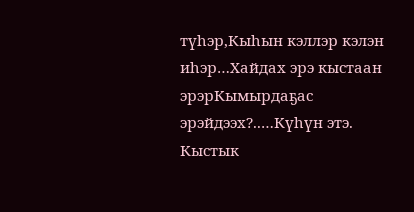түһэр,Кыһын кэллэр кэлэн иһэр…Хайдах эрэ кыстаан эрэрКымырдаҕас эрэйдээх?..…Күһүн этэ. Кыстык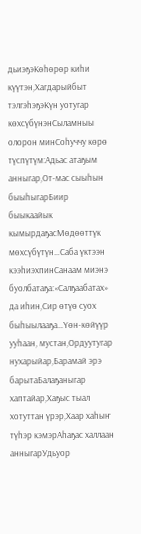дьиэҕэКөһөрөр киһи күүтэн,Хагдарыйбыт тэлгэһэҕэКүн уотугар көхсүбүнэнСыламныы олорон минСоһуччу көрө түспүтүм:Адьас атаҕым анныгар,От-мас сыыһын быыһыгарБиир быыкаайык кымырдаҕасМөдөөттүк мөхсүбүтүн…Саба үктээн кээһиэхпинСанаам миэнэ буолбатаҕа:«Салҕаабатах» да иһин,Сир өтүө суох быһыылааҕа…Үөн-көйүүр ууһаан, мустан,Ордуутугар нухарыйар,Барамай эрэ барытаБалаҕаныгар хаптайар,Хаҕыс тыал хотуттан үрэр,Хаар хаһыҥ түһэр кэмэрАһаҕас халлаан анныгарУдьуор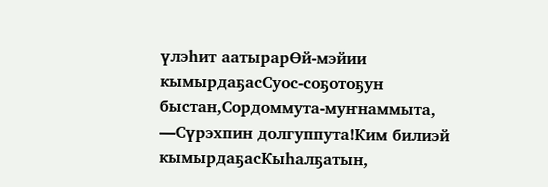үлэһит аатырарӨй-мэйии кымырдаҕасСуос-соҕотоҕун быстан,Сордоммута-муҥнаммыта, —Сүрэхпин долгуппута!Ким билиэй кымырдаҕасКыһалҕатын,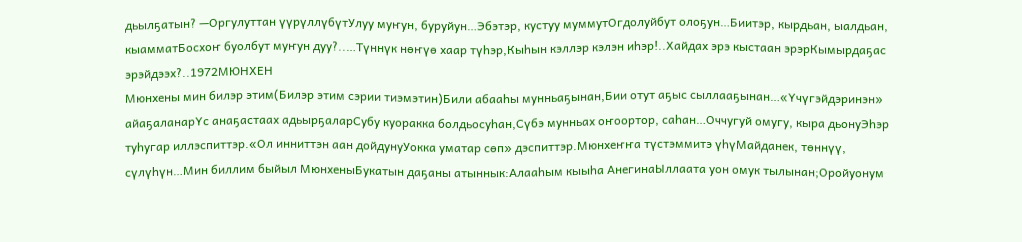дьылҕатын? —Оргулуттан үүрүллүбүтУлуу муҥун, буруйун…Эбэтэр, кустуу муммутОгдолуйбут олоҕун…Биитэр, кырдьан, ыалдьан, кыамматБосхоҥ буолбут муҥун дуу?..…Түннүк нөҥүө хаар түһэр,Кыһын кэллэр кэлэн иһэр!..Хайдах эрэ кыстаан эрэрКымырдаҕас эрэйдээх?..1972МЮНХЕН
Мюнхены мин билэр этим(Билэр этим сэрии тиэмэтин)Били абааһы мунньаҕынан,Бии отут аҕыс сыллааҕынан…«Үчүгэйдэринэн» айаҕаланарҮс анаҕастаах адьырҕаларСубу куоракка болдьосуһан,Сүбэ мунньах оҥоортор, саһан…Оччугуй омугу, кыра дьонуЭһэр туһугар иллэспиттэр.«Ол инниттэн аан дойдунуУокка уматар сөп» дэспиттэр.Мюнхеҥҥа түстэммитэ үһүМайданек, төннүү, сүлүһүн…Мин биллим быйыл МюнхеныБукатын даҕаны атыннык:Алааһым кыыһа АнегинаЫллаата уон омук тылынан;Оройуонум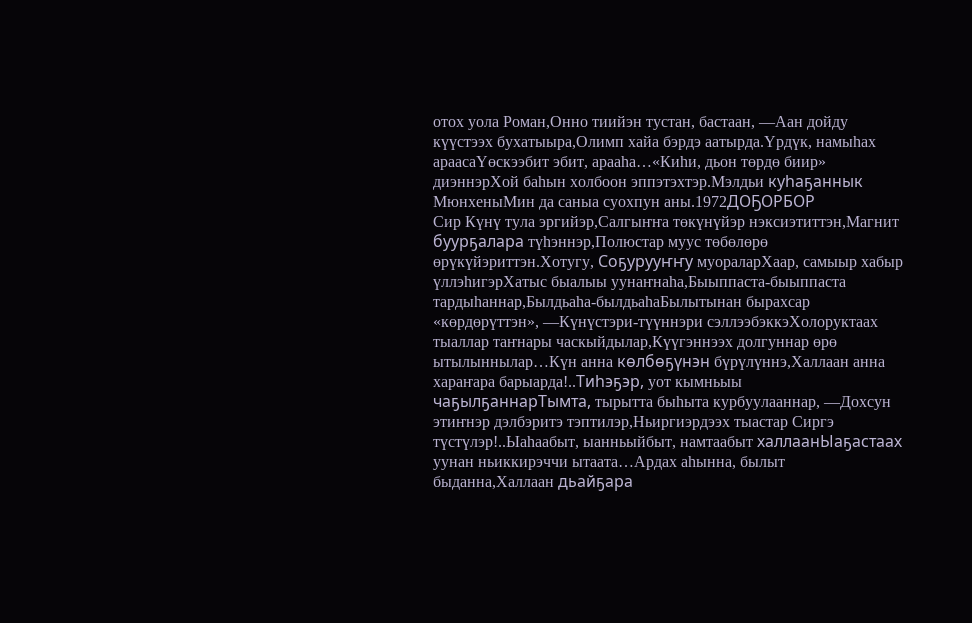отох уола Роман,Онно тиийэн тустан, бастаан, —Аан дойду күүстээх бухатыыра,Олимп хайа бэрдэ аатырда.Үрдүк, намыһах араасаҮөскээбит эбит, арааһа…«Киһи, дьон төрдө биир» диэннэрХой баһын холбоон эппэтэхтэр.Мэлдьи куһаҕаннык МюнхеныМин да саныа суохпун аны.1972ДОҔОРБОР
Сир Күнү тула эргийэр,Салгыҥҥа төкүнүйэр нэксиэтиттэн,Магнит буурҕалара түһэннэр,Полюстар муус төбөлөрө өрүкүйэриттэн.Хотугу, Соҕурууҥҥу муораларХаар, самыыр хабыр үллэһигэрХатыс быалыы уунаҥнаһа,Быыппаста-быыппаста тардыһаннар,Былдьаһа-былдьаһаБылытынан бырахсар «көрдөрүттэн», —Күнүстэри-түүннэри сэллээбэккэХолоруктаах тыаллар таҥнары часкыйдылар,Күүгэннээх долгуннар өрө ытылыннылар…Күн анна көлбөҕүнэн бүрүлүннэ,Халлаан анна хараҥара барыарда!..Тиһэҕэр, уот кымньыы чаҕылҕаннарТымта, тырытта быһыта курбуулааннар, —Дохсун этиҥнэр дэлбэритэ тэптилэр,Ньиргиэрдээх тыастар Сиргэ түстүлэр!..Ыаһаабыт, ыанньыйбыт, намтаабыт халлаанЫаҕастаах уунан ньиккирэччи ытаата…Ардах аһынна, былыт быданна,Халлаан дьайҕара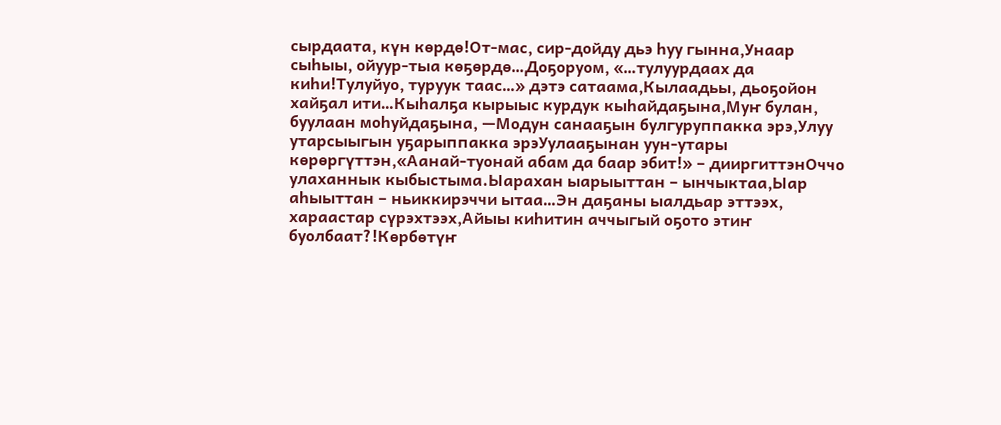сырдаата, күн көрдө!От-мас, сир-дойду дьэ һуу гынна,Унаар сыһыы, ойуур-тыа көҕөрдө…Доҕоруом, «…тулуурдаах да киһи!Тулуйуо, туруук таас…» дэтэ сатаама,Кылаадьы, дьоҕойон хайҕал ити…Кыһалҕа кырыыс курдук кыһайдаҕына,Муҥ булан, буулаан моһуйдаҕына, —Модун санааҕын булгуруппакка эрэ,Улуу утарсыыгын уҕарыппакка эрэУулааҕынан уун-утары көрөргүттэн,«Аанай-туонай абам да баар эбит!» – дииргиттэнОччо улаханнык кыбыстыма.Ыарахан ыарыыттан – ынчыктаа,Ыар аһыыттан – ньиккирэччи ытаа…Эн даҕаны ыалдьар эттээх, хараастар сүрэхтээх,Айыы киһитин аччыгый оҕото этиҥ буолбаат?!Көрбөтүҥ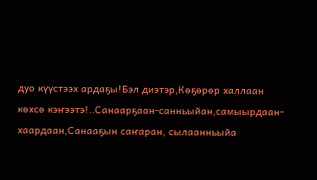дуо күүстээх ардаҕы!Бэл диэтэр,Көҕөрөр халлаан көхсө кэҥээтэ!..Санаарҕаан-санньыйан,самыырдаан-хаардаан,Санааҕын саҥаран, сылаанньыйа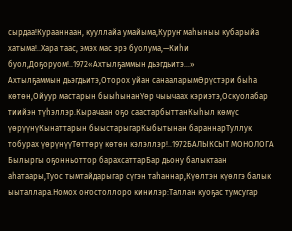сырдаа!Курааннаан, кууллайа умайыма,Куруҥ маһыныы кубарыйа хатыма!..Хара таас, эмэх мас эрэ буолума,—Киһи буол,Доҕоруом!..1972«Ахтылҕаммын дьэгдьитэ…»
Ахтылҕаммын дьэгдьитэ,Оторох уйан санааларымӨрүстэри быһа көтөн,Ойуур мастарын быыһынанҮөр чыычаах кэриэтэ,Оскуолабар тиийэн түһэллэр.Кырачаан оҕо саастарбыттанКыһыл көмүс үөрүүнүКынаттарын быыстарыгарКыбытынан бараннарТуллук тобурах үөрүнүүТөттөрү көтөн кэлэллэр!..1972БАЛЫКСЫТ МОНОЛОГА
Былыргы оҕонньоттор барахсаттарБар дьону балыктаан аһатаары,Туос тымтайдарыгар сүгэн таһаннар,Күөлтэн күөлгэ балык ыыталлара.Номох оҥостоллоро кинилэр:Таллан куоҕас тумсугар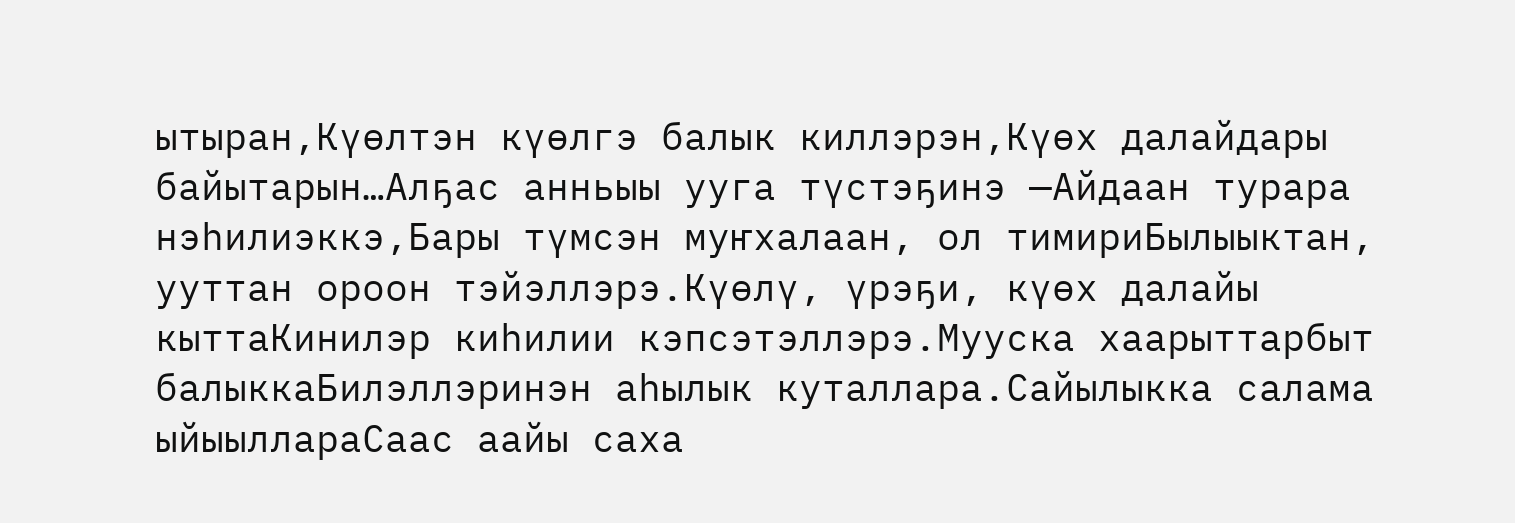ытыран,Күөлтэн күөлгэ балык киллэрэн,Күөх далайдары байытарын…Алҕас анньыы ууга түстэҕинэ —Айдаан турара нэһилиэккэ,Бары түмсэн муҥхалаан, ол тимириБылыыктан, ууттан ороон тэйэллэрэ.Күөлү, үрэҕи, күөх далайы кыттаКинилэр киһилии кэпсэтэллэрэ.Мууска хаарыттарбыт балыккаБилэллэринэн аһылык куталлара.Сайылыкка салама ыйыыллараСаас аайы саха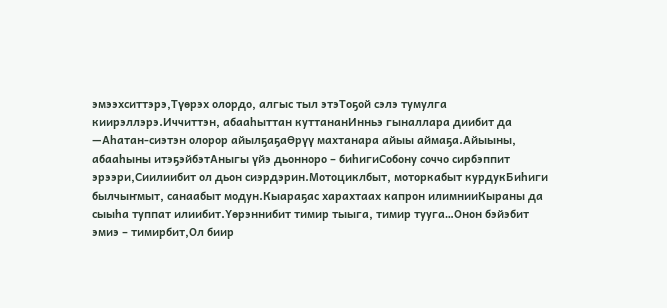эмээхситтэрэ,Түөрэх олордо, алгыс тыл этэТоҕой сэлэ тумулга киирэллэрэ.Иччиттэн, абааһыттан куттананИнньэ гыналлара диибит да —Аһатан-сиэтэн олорор айылҕаҕаӨрүү махтанара айыы аймаҕа.Айыыны, абааһыны итэҕэйбэтАныгы үйэ дьонноро – биһигиСобону соччо сирбэппит эрээри,Сиилиибит ол дьон сиэрдэрин.Мотоциклбыт, моторкабыт курдукБиһиги былчыҥмыт, санаабыт модун.Кыараҕас харахтаах капрон илимнииКыраны да сыыһа туппат илиибит.Үөрэннибит тимир тыыга, тимир тууга…Онон бэйэбит эмиэ – тимирбит,Ол биир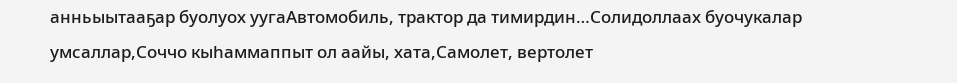анньыытааҕар буолуох уугаАвтомобиль, трактор да тимирдин…Солидоллаах буочукалар умсаллар,Соччо кыһаммаппыт ол аайы, хата,Самолет, вертолет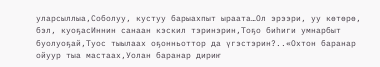уларсыллыа,Соболуу, кустуу барыахпыт ыраата…Ол эрээри, уу көтөрө, бэл, куоҕасИннин санаан кэскил тэринэрин,Toҕo биһиги умнарбыт буолуоҕай,Туос тыылаах оҕонньоттор да үгэстэрин?..«Охтон баранар ойуур тыа мастаах,Уолан баранар дириҥ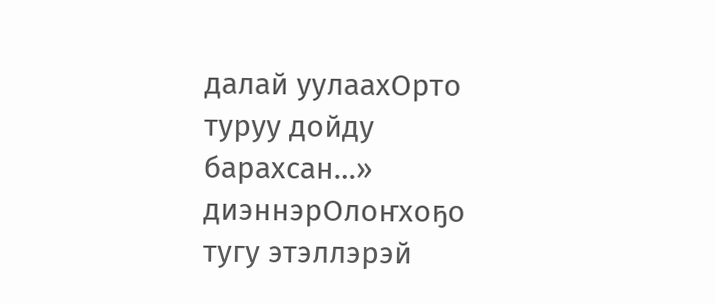далай уулаахОрто туруу дойду барахсан…» диэннэрОлоҥхоҕо тугу этэллэрэй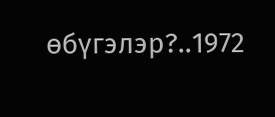өбүгэлэр?..1972